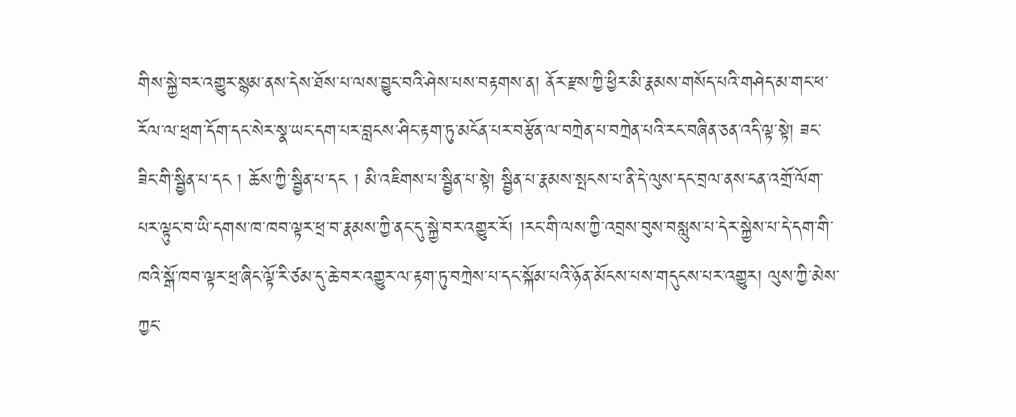གིས་སྐྱེ་བར་འགྱུར་སྙམ་ནས་དེས་ཐོས་པ་ལས་བྱུང་བའི་ཤེས་པས་བརྟགས་ན། ནོར་རྫས་ཀྱི་ཕྱིར་མི་རྣམས་གསོད་པའི་གཤེད་མ་གང་ཕ་རོལ་ལ་ཕྲག་དོག་དང་སེར་སྣ་ཡང་དག་པར་བླངས་ཤིང་རྟག་ཏུ་མངོན་པར་བརྩོན་ལ་བཀྲེན་པ་བཀྲེན་པའི་རང་བཞིན་ཅན་འདི་ལྟ་སྟེ། ཟང་ཟིང་གི་སྦྱིན་པ་དང ། ཆོས་ཀྱི་སྦྱིན་པ་དང ། མི་འཇིགས་པ་སྦྱིན་པ་སྟེ། སྦྱིན་པ་རྣམས་སྤངས་པ་ནི་དེ་ལུས་དང་བྲལ་ནས་ངན་འགྲོ་ལོག་པར་ལྟུང་བ་ཡི་དགས་ཁ་ཁབ་ལྟར་ཕྲ་བ་རྣམས་ཀྱི་ནང་དུ་སྐྱེ་བར་འགྱུར་རོ། །རང་གི་ལས་ཀྱི་འབྲས་བུས་བསླུས་པ་དེར་སྐྱེས་པ་དེ་དག་གི་ཁའི་སྒོ་ཁབ་ལྟར་ཕྲ་ཞིང་ལྟོ་རི་ཙམ་དུ་ཆེ་བར་འགྱུར་ལ་རྟག་ཏུ་བཀྲེས་པ་དང་སྐོམ་པའི་ཉོན་མོངས་པས་གདུངས་པར་འགྱུར། ལུས་ཀྱི་མེས་ཀྱང་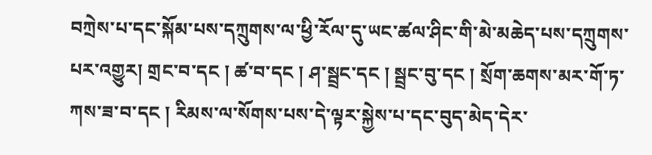བཀྲེས་པ་དང་སྐོམ་པས་དཀྲུགས་ལ་ཕྱི་རོལ་དུ་ཡང་ཚལ་ཤིང་གི་མེ་མཆེད་པས་དཀྲུགས་པར་འགྱུར། གྲང་བ་དང ། ཚ་བ་དང ། ཤ་སྦྲང་དང ། སྦྲང་བུ་དང ། སྲོག་ཆགས་མར་གོ་ཏ་ཀས་ཟ་བ་དང ། རིམས་ལ་སོགས་པས་དེ་ལྟར་སྐྱེས་པ་དང་བུད་མེད་དེར་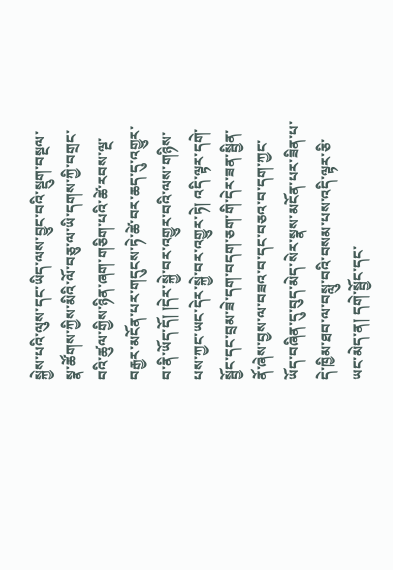སྐྱེས་པའི་ལུས་དང་ཡིད་ལས་བྱུང་བའི་སྡུག་བསྔལ་སྣ་ཚོགས་ཀྱིས་མིའི་ལོ་བཅུ་ལ་ཡི་དགས་ཀྱི་བགྲང་བའི་ཚུལ་གྱིས་ཉིན་ཞག་གཅིག་པའི་ཚེ་རབས་ལྔ་བརྒྱར་མངོན་པར་གདུངས་ཏེ་ཚེ་བར་ཆད་དུ་འགྱུར་བ་ནི་ཡོད་དོ། །དེར་སྐྱེ་བར་འགྱུར་བའི་ལས་གཉིས་པས་ཀྱང་ཡང་དེར་སྐྱེ་བར་འགྱུར་ཏེ། འདི་ལྟར་དགེ་སྦྱོང་དང་བྲམ་ཟེ་དག་བདག་ཅག་གི་དེར་ཟན་སྦྱིན་ནོ་ཞེས་བྱས་ལ་བཟའ་བ་དང་བཅའ་བ་དག་ཀྱང་ཡོད་བཞིན་དུ་བུད་མེད་སེར་སྣས་མངོན་པར་ཟིན་པ་དེ་ཁྱིམ་ཐབ་ལ་བསླུ་བའི་བསམ་པས་འདི་ལྟར་ཅི་ཡང་མེད་ན། དགེ་སྦྱོང་དང་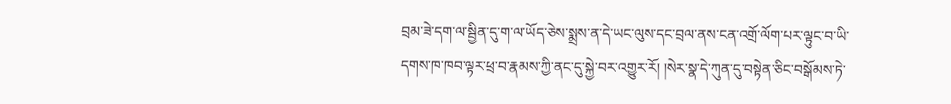བྲམ་ཟེ་དག་ལ་སྦྱིན་དུ་ག་ལ་ཡོད་ཅེས་སྨྲས་ན་དེ་ཡང་ལུས་དང་བྲལ་ནས་ངན་འགྲོ་ལོག་པར་ལྟུང་བ་ཡི་དགས་ཁ་ཁབ་ལྟར་ཕྲ་བ་རྣམས་ཀྱི་ནང་དུ་སྐྱེ་བར་འགྱུར་རོ། །སེར་སྣ་དེ་ཀུན་དུ་བསྟེན་ཅིང་བསྒོམས་ཏེ་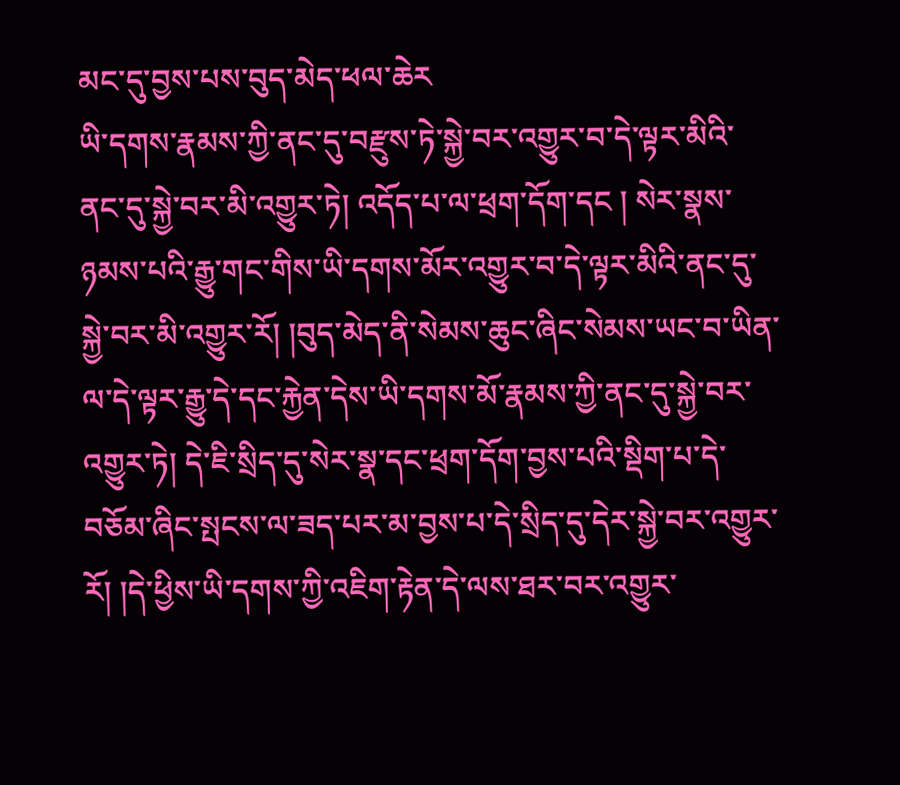མང་དུ་བྱས་པས་བུད་མེད་ཕལ་ཆེར
ཡི་དགས་རྣམས་ཀྱི་ནང་དུ་བརྫུས་ཏེ་སྐྱེ་བར་འགྱུར་བ་དེ་ལྟར་མིའི་ནང་དུ་སྐྱེ་བར་མི་འགྱུར་ཏེ། འདོད་པ་ལ་ཕྲག་དོག་དང ། སེར་སྣས་ཉམས་པའི་རྒྱུ་གང་གིས་ཡི་དགས་མོར་འགྱུར་བ་དེ་ལྟར་མིའི་ནང་དུ་སྐྱེ་བར་མི་འགྱུར་རོ། །བུད་མེད་ནི་སེམས་ཆུང་ཞིང་སེམས་ཡང་བ་ཡིན་ལ་དེ་ལྟར་རྒྱུ་དེ་དང་རྐྱེན་དེས་ཡི་དགས་མོ་རྣམས་ཀྱི་ནང་དུ་སྐྱེ་བར་འགྱུར་ཏེ། དེ་ཇི་སྲིད་དུ་སེར་སྣ་དང་ཕྲག་དོག་བྱས་པའི་སྡིག་པ་དེ་བཅོམ་ཞིང་སྤངས་ལ་ཟད་པར་མ་བྱས་པ་དེ་སྲིད་དུ་དེར་སྐྱེ་བར་འགྱུར་རོ། །དེ་ཕྱིས་ཡི་དགས་ཀྱི་འཇིག་རྟེན་དེ་ལས་ཐར་བར་འགྱུར་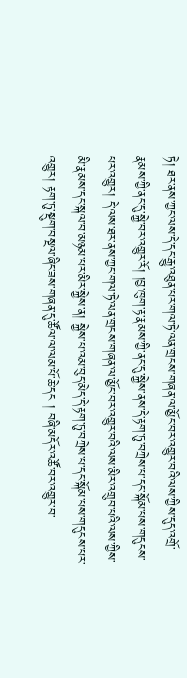ཏེ། ཐར་ནས་ཀྱང་ལས་དེ་དང་རྒྱུ་འཐུན་པར་གལ་ཏེ་ལན་གྲངས་གཞན་ལ་མྱོང་བར་འགྱུར་བའི་ལས་ཀྱིས་དུད་འགྲོ་རྣམས་ཀྱི་ནང་དུ་སྐྱེ་བར་འགྱུར་རོ། །བྱ་ཁུག་རྟ་རྣམས་ཀྱི་ནང་དུ་སྐྱེས་ནས་དེ་རྟག་ཏུ་བཀྲེས་པ་དང་སྐོམ་པས་གདུངས་པར་འགྱུར། དེ་ལས་ཐར་ནས་ཀྱང་གལ་ཏེ་ལན་གྲངས་གཞན་ལ་མྱོང་བར་འགྱུར་བའི་ལས་མིར་འགྲུབ་པའི་ལས་ཀྱིས་མི་རྣམས་དང་སྐལ་བ་མཉམ་པར་མིར་སྐྱེས་ན། སྐྱེས་པ་འམ་བུད་མེད་དེ་རྟག་ཏུ་བཀྲེས་པ་དང་སྐོམ་པས་གདུངས་པར་འགྱུར། རྟག་ཏུ་སྡུག་བསྔལ་ཞིང་ཟས་གཞན་དུ་ཚོལ་ལ་ལམ་པོ་ཆེ་དང ། བཞི་མདོར་འཚོ་བར་འགྱུར་བ་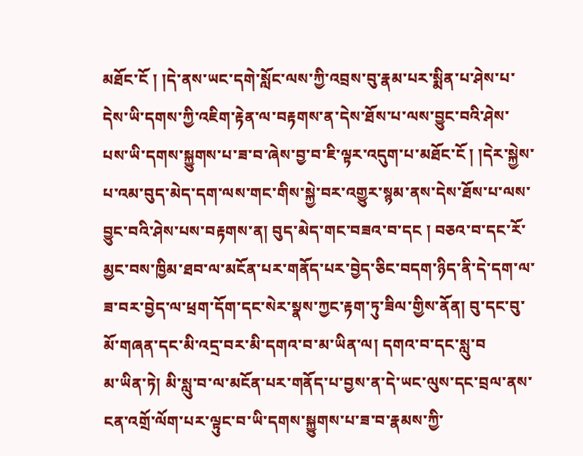མཐོང་ངོ ། །དེ་ནས་ཡང་དགེ་སློང་ལས་ཀྱི་འབྲས་བུ་རྣམ་པར་སྨིན་པ་ཤེས་པ་དེས་ཡི་དགས་ཀྱི་འཇིག་རྟེན་ལ་བརྟགས་ན་དེས་ཐོས་པ་ལས་བྱུང་བའི་ཤེས་པས་ཡི་དགས་སྐྱུགས་པ་ཟ་བ་ཞེས་བྱ་བ་ཇི་ལྟར་འདུག་པ་མཐོང་ངོ ། །དེར་སྐྱེས་པ་འམ་བུད་མེད་དག་ལས་གང་གིས་སྐྱེ་བར་འགྱུར་སྙམ་ནས་དེས་ཐོས་པ་ལས་བྱུང་བའི་ཤེས་པས་བརྟགས་ན། བུད་མེད་གང་བཟའ་བ་དང ། བཅའ་བ་དང་རོ་མྱང་བས་ཁྱིམ་ཐབ་ལ་མངོན་པར་གནོད་པར་བྱེད་ཅིང་བདག་ཉིད་ནི་དེ་དག་ལ་ཟ་བར་བྱེད་ལ་ཕྲག་དོག་དང་སེར་སྣས་ཀྱང་རྟག་ཏུ་ཟིལ་གྱིས་ནོན། བུ་དང་བུ་མོ་གཞན་དང་མི་འདྲ་བར་མི་དགའ་བ་མ་ཡིན་ལ། དགའ་བ་དང་སླུ་བ
མ་ཡིན་ཏེ། མི་སླུ་བ་ལ་མངོན་པར་གནོད་པ་བྱས་ན་དེ་ཡང་ལུས་དང་བྲལ་ནས་ངན་འགྲོ་ལོག་པར་ལྟུང་བ་ཡི་དགས་སྐྱུགས་པ་ཟ་བ་རྣམས་ཀྱི་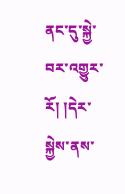ནང་དུ་སྐྱེ་བར་འགྱུར་རོ། །དེར་སྐྱེས་ནས་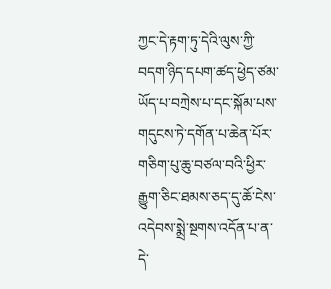ཀྱང་དེ་རྟག་ཏུ་དེའི་ལུས་ཀྱི་བདག་ཉིད་དཔག་ཚད་ཕྱེད་ཙམ་ཡོད་པ་བཀྲེས་པ་དང་སྐོམ་པས་གདུངས་ཏེ་དགོན་པ་ཆེན་པོར་གཅིག་པུ་ཆུ་བཙལ་བའི་ཕྱིར་རྒྱུག་ཅིང་ཐམས་ཅད་དུ་ཆོ་ངེས་འདེབས་སྨྲེ་སྔགས་འདོན་པ་ན་དེ་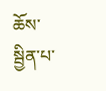ཆོས་སྦྱིན་པ་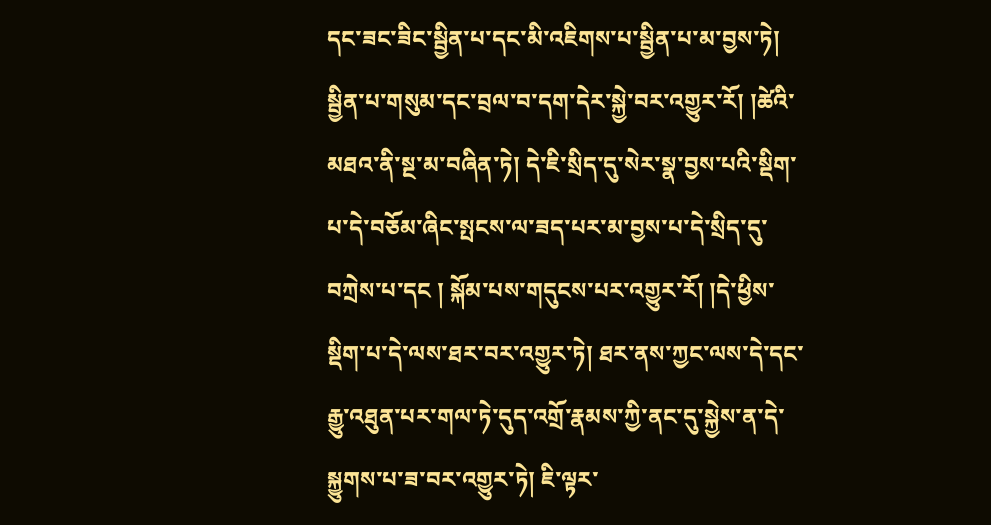དང་ཟང་ཟིང་སྦྱིན་པ་དང་མི་འཇིགས་པ་སྦྱིན་པ་མ་བྱས་ཏེ། སྦྱིན་པ་གསུམ་དང་བྲལ་བ་དག་དེར་སྐྱེ་བར་འགྱུར་རོ། །ཚེའི་མཐའ་ནི་སྔ་མ་བཞིན་ཏེ། དེ་ཇི་སྲིད་དུ་སེར་སྣ་བྱས་པའི་སྡིག་པ་དེ་བཅོམ་ཞིང་སྤངས་ལ་ཟད་པར་མ་བྱས་པ་དེ་སྲིད་དུ་བཀྲེས་པ་དང ། སྐོམ་པས་གདུངས་པར་འགྱུར་རོ། །དེ་ཕྱིས་སྡིག་པ་དེ་ལས་ཐར་བར་འགྱུར་ཏེ། ཐར་ནས་ཀྱང་ལས་དེ་དང་རྒྱུ་འཐུན་པར་གལ་ཏེ་དུད་འགྲོ་རྣམས་ཀྱི་ནང་དུ་སྐྱེས་ན་དེ་སྐྱུགས་པ་ཟ་བར་འགྱུར་ཏེ། ཇི་ལྟར་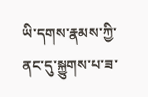ཡི་དགས་རྣམས་ཀྱི་ནང་དུ་སྐྱུགས་པ་ཟ་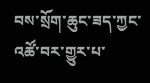བས་སྲོག་ཆུང་ཟད་ཀྱང་འཚོ་བར་གྱུར་པ་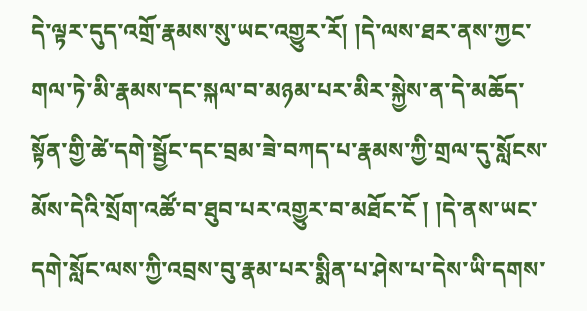དེ་ལྟར་དུད་འགྲོ་རྣམས་སུ་ཡང་འགྱུར་རོ། །དེ་ལས་ཐར་ནས་ཀྱང་གལ་ཏེ་མི་རྣམས་དང་སྐལ་བ་མཉམ་པར་མིར་སྐྱེས་ན་དེ་མཆོད་སྟོན་གྱི་ཚེ་དགེ་སྦྱོང་དང་བྲམ་ཟེ་བཀད་པ་རྣམས་ཀྱི་གྲལ་དུ་སློངས་མོས་དེའི་སྲོག་འཚོ་བ་ཐུབ་པར་འགྱུར་བ་མཐོང་ངོ ། །དེ་ནས་ཡང་དགེ་སློང་ལས་ཀྱི་འབྲས་བུ་རྣམ་པར་སྨིན་པ་ཤེས་པ་དེས་ཡི་དགས་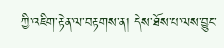ཀྱི་འཇིག་རྟེན་ལ་བརྟགས་ན། དེས་ཐོས་པ་ལས་བྱུང་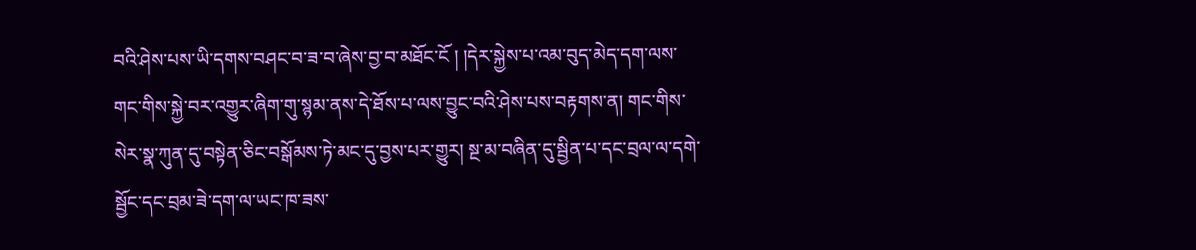བའི་ཤེས་པས་ཡི་དགས་བཤང་བ་ཟ་བ་ཞེས་བྱ་བ་མཐོང་ངོ ། །དེར་སྐྱེས་པ་འམ་བུད་མེད་དག་ལས་གང་གིས་སྐྱེ་བར་འགྱུར་ཞིག་གུ་སྙམ་ནས་དེ་ཐོས་པ་ལས་བྱུང་བའི་ཤེས་པས་བརྟགས་ན། གང་གིས་སེར་སྣ་ཀུན་དུ་བསྟེན་ཅིང་བསྒོམས་ཏེ་མང་དུ་བྱས་པར་གྱུར། སྔ་མ་བཞིན་དུ་སྦྱིན་པ་དང་བྲལ་ལ་དགེ་སྦྱོང་དང་བྲམ་ཟེ་དག་ལ་ཡང་ཁ་ཟས་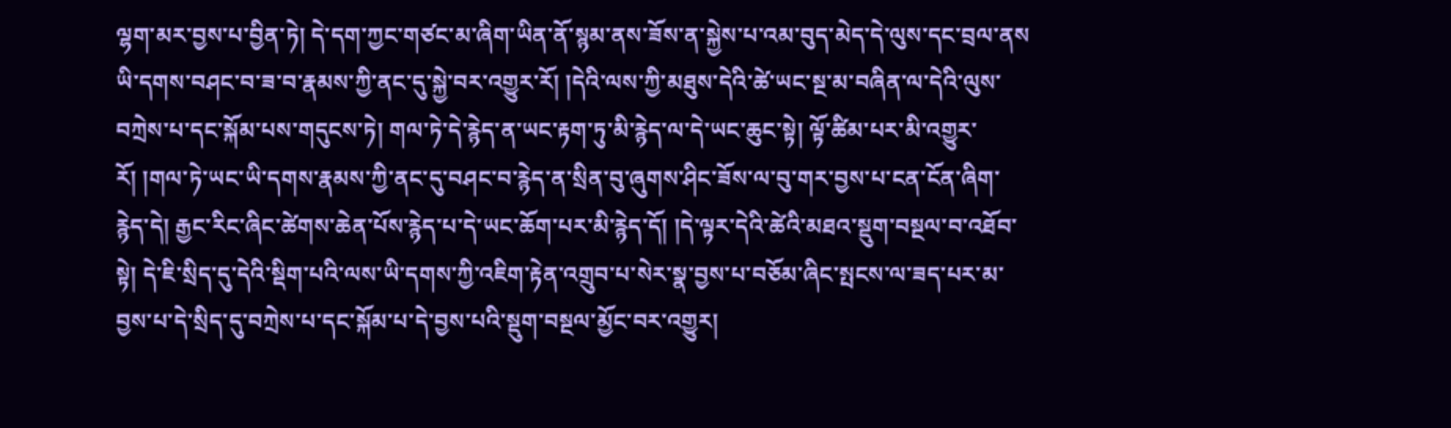ལྷག་མར་བྱས་པ་བྱིན་ཏེ། དེ་དག་ཀྱང་གཙང་མ་ཞིག་ཡིན་ནོ་སྙམ་ནས་ཟོས་ན་སྐྱེས་པ་འམ་བུད་མེད་དེ་ལུས་དང་བྲལ་ནས
ཡི་དགས་བཤང་བ་ཟ་བ་རྣམས་ཀྱི་ནང་དུ་སྐྱེ་བར་འགྱུར་རོ། །དེའི་ལས་ཀྱི་མཐུས་དེའི་ཚེ་ཡང་སྔ་མ་བཞིན་ལ་དེའི་ལུས་བཀྲེས་པ་དང་སྐོམ་པས་གདུངས་ཏེ། གལ་ཏེ་དེ་རྙེད་ན་ཡང་རྟག་ཏུ་མི་རྙེད་ལ་དེ་ཡང་ཆུང་སྟེ། ལྟོ་ཚིམ་པར་མི་འགྱུར་རོ། །གལ་ཏེ་ཡང་ཡི་དགས་རྣམས་ཀྱི་ནང་དུ་བཤང་བ་རྙེད་ན་སྲིན་བུ་ཞུགས་ཤིང་ཟོས་ལ་བུ་གར་བྱས་པ་ངན་ངོན་ཞིག་རྙེད་དེ། རྒྱང་རིང་ཞིང་ཚེགས་ཆེན་པོས་རྙེད་པ་དེ་ཡང་ཆོག་པར་མི་རྙེད་དོ། །དེ་ལྟར་དེའི་ཚེའི་མཐའ་སྡུག་བསྔལ་བ་འཐོབ་སྟེ། དེ་ཇི་སྲིད་དུ་དེའི་སྡིག་པའི་ལས་ཡི་དགས་ཀྱི་འཇིག་རྟེན་འགྲུབ་པ་སེར་སྣ་བྱས་པ་བཅོམ་ཞིང་སྤངས་ལ་ཟད་པར་མ་བྱས་པ་དེ་སྲིད་དུ་བཀྲེས་པ་དང་སྐོམ་པ་དེ་བྱས་པའི་སྡུག་བསྔལ་མྱོང་བར་འགྱུར།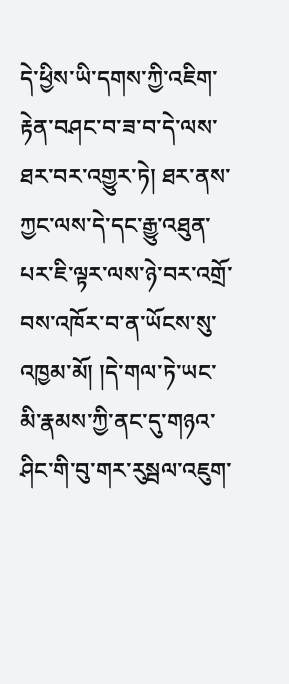དེ་ཕྱིས་ཡི་དགས་ཀྱི་འཇིག་རྟེན་བཤང་བ་ཟ་བ་དེ་ལས་ཐར་བར་འགྱུར་ཏེ། ཐར་ནས་ཀྱང་ལས་དེ་དང་རྒྱུ་འཐུན་པར་ཇི་ལྟར་ལས་ཉེ་བར་འགྲོ་བས་འཁོར་བ་ན་ཡོངས་སུ་འཁྱམ་མོ། །དེ་གལ་ཏེ་ཡང་མི་རྣམས་ཀྱི་ནང་དུ་གཉའ་ཤིང་གི་བུ་གར་རུསྦལ་འཇུག་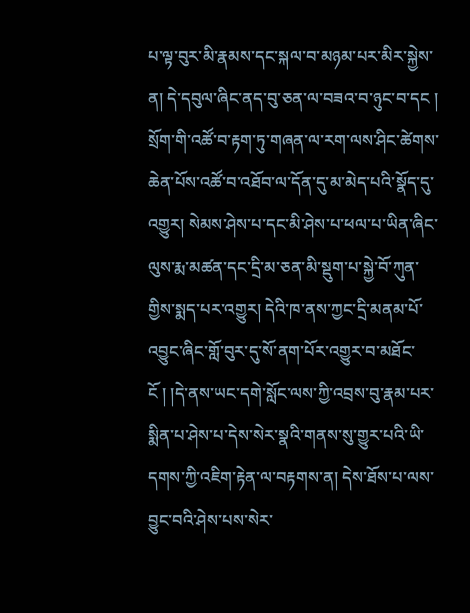པ་ལྟ་བུར་མི་རྣམས་དང་སྐལ་བ་མཉམ་པར་མིར་སྐྱེས་ན། དེ་དབུལ་ཞིང་ནད་བུ་ཅན་ལ་བཟའ་བ་ཉུང་བ་དང ། སྲོག་གི་འཚོ་བ་རྟག་ཏུ་གཞན་ལ་རག་ལས་ཤིང་ཚེགས་ཆེན་པོས་འཚོ་བ་འཐོབ་ལ་དོན་དུ་མ་མེད་པའི་སྣོད་དུ་འགྱུར། སེམས་ཤེས་པ་དང་མི་ཤེས་པ་ཕལ་པ་ཡིན་ཞིང་ལུས་རྨ་མཚན་དང་དྲི་མ་ཅན་མི་སྡུག་པ་སྐྱེ་བོ་ཀུན་གྱིས་སྨད་པར་འགྱུར། དེའི་ཁ་ནས་ཀྱང་དྲི་མནམ་པོ་འབྱུང་ཞིང་གློ་བུར་དུ་སོ་ནག་པོར་འགྱུར་བ་མཐོང་ངོ ། །དེ་ནས་ཡང་དགེ་སློང་ལས་ཀྱི་འབྲས་བུ་རྣམ་པར་སྨིན་པ་ཤེས་པ་དེས་སེར་སྣའི་གནས་སུ་གྱུར་པའི་ཡི་དགས་ཀྱི་འཇིག་རྟེན་ལ་བརྟགས་ན། དེས་ཐོས་པ་ལས་བྱུང་བའི་ཤེས་པས་སེར་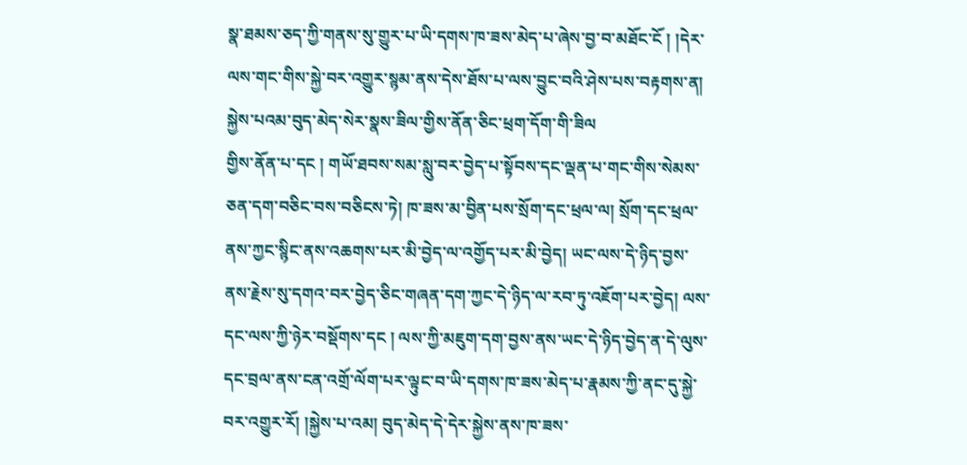སྣ་ཐམས་ཅད་ཀྱི་གནས་སུ་གྱུར་པ་ཡི་དགས་ཁ་ཟས་མེད་པ་ཞེས་བྱ་བ་མཐོང་ངོ ། །དེར་ལས་གང་གིས་སྐྱེ་བར་འགྱུར་སྙམ་ནས་དེས་ཐོས་པ་ལས་བྱུང་བའི་ཤེས་པས་བརྟགས་ན། སྐྱེས་པའམ་བུད་མེད་སེར་སྣས་ཟིལ་གྱིས་ནོན་ཅིང་ཕྲག་དོག་གི་ཟིལ
གྱིས་ནོན་པ་དང ། གཡོ་ཐབས་སམ་སླུ་བར་བྱེད་པ་སྟོབས་དང་ལྡན་པ་གང་གིས་སེམས་ཅན་དག་བཅིང་བས་བཅིངས་ཏེ། ཁ་ཟས་མ་བྱིན་པས་སྲོག་དང་ཕྲལ་ལ། སྲོག་དང་ཕྲལ་ནས་ཀྱང་སྙིང་ནས་འཆགས་པར་མི་བྱེད་ལ་འགྱོད་པར་མི་བྱེད། ཡང་ལས་དེ་ཉིད་བྱས་ནས་རྗེས་སུ་དགའ་བར་བྱེད་ཅིང་གཞན་དག་ཀྱང་དེ་ཉིད་ལ་རབ་ཏུ་འཇོག་པར་བྱེད། ལས་དང་ལས་ཀྱི་ཉེར་བསྡོགས་དང ། ལས་ཀྱི་མཇུག་དག་བྱས་ནས་ཡང་དེ་ཉིད་བྱེད་ན་དེ་ལུས་དང་བྲལ་ནས་ངན་འགྲོ་ལོག་པར་ལྟུང་བ་ཡི་དགས་ཁ་ཟས་མེད་པ་རྣམས་ཀྱི་ནང་དུ་སྐྱེ་བར་འགྱུར་རོ། །སྐྱེས་པ་འམ། བུད་མེད་དེ་དེར་སྐྱེས་ནས་ཁ་ཟས་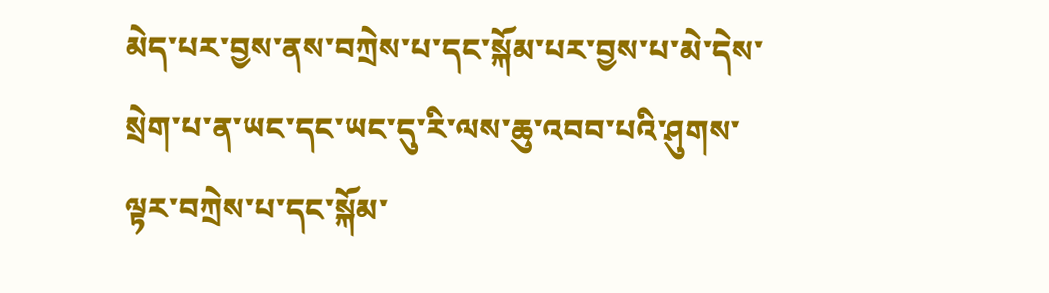མེད་པར་བྱས་ནས་བཀྲེས་པ་དང་སྐོམ་པར་བྱས་པ་མེ་དེས་སྲེག་པ་ན་ཡང་དང་ཡང་དུ་རི་ལས་ཆུ་འབབ་པའི་ཤུགས་ལྟར་བཀྲེས་པ་དང་སྐོམ་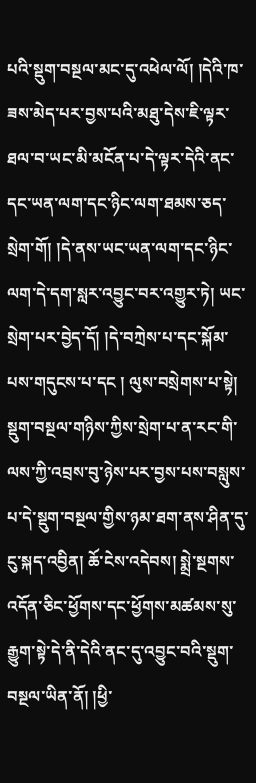པའི་སྡུག་བསྔལ་མང་དུ་འཕེལ་ལོ། །དེའི་ཁ་ཟས་མེད་པར་བྱས་པའི་མཐུ་དེས་ཇི་ལྟར་ཐལ་བ་ཡང་མི་མངོན་པ་དེ་ལྟར་དེའི་ནང་དང་ཡན་ལག་དང་ཉིང་ལག་ཐམས་ཅད་སྲེག་གོ། །དེ་ནས་ཡང་ཡན་ལག་དང་ཉིང་ལག་དེ་དག་སླར་འབྱུང་བར་འགྱུར་ཏེ། ཡང་སྲེག་པར་བྱེད་དོ། །དེ་བཀྲེས་པ་དང་སྐོམ་པས་གདུངས་པ་དང ། ལུས་བསྲེགས་པ་སྟེ། སྡུག་བསྔལ་གཉིས་ཀྱིས་སྲེག་པ་ན་རང་གི་ལས་ཀྱི་འབྲས་བུ་ཉེས་པར་བྱས་པས་བསླུས་པ་དེ་སྡུག་བསྔལ་གྱིས་ཉམ་ཐག་ནས་ཤིན་དུ་ངུ་སྐད་འབྱིན། ཆོ་ངེས་འདེབས། སྨྲེ་སྔགས་འདོན་ཅིང་ཕྱོགས་དང་ཕྱོགས་མཚམས་སུ་རྒྱུག་སྟེ་དེ་ནི་དེའི་ནང་དུ་འབྱུང་བའི་སྡུག་བསྔལ་ཡིན་ནོ། །ཕྱི་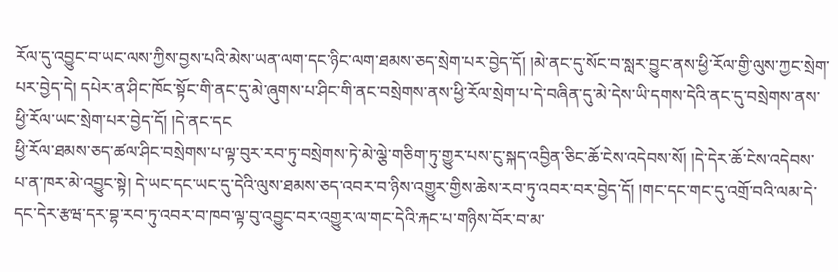རོལ་དུ་འབྱུང་བ་ཡང་ལས་ཀྱིས་བྱས་པའི་མེས་ཡན་ལག་དང་ཉིང་ལག་ཐམས་ཅད་སྲེག་པར་བྱེད་དོ། །མེ་ནང་དུ་སོང་བ་སླར་བྱུང་ནས་ཕྱི་རོལ་གྱི་ལུས་ཀྱང་སྲེག་པར་བྱེད་དེ། དཔེར་ན་ཤིང་ཁོང་སྟོང་གི་ནང་དུ་མེ་ཞུགས་པ་ཤིང་གི་ནང་བསྲེགས་ནས་ཕྱི་རོལ་སྲེག་པ་དེ་བཞིན་དུ་མེ་དེས་ཡི་དགས་དེའི་ནང་དུ་བསྲེགས་ནས་ཕྱི་རོལ་ཡང་སྲེག་པར་བྱེད་དོ། །དེ་ནང་དང
ཕྱི་རོལ་ཐམས་ཅད་ཚལ་ཤིང་བསྲེགས་པ་ལྟ་བུར་རབ་ཏུ་བསྲེགས་ཏེ་མེ་ལྕེ་གཅིག་ཏུ་གྱུར་པས་ངུ་སྐད་འབྱིན་ཅིང་ཆོ་ངེས་འདེབས་སོ། །དེ་དེར་ཆོ་ངེས་འདེབས་པ་ན་ཁར་མེ་འབྱུང་སྟེ། དེ་ཡང་དང་ཡང་དུ་དེའི་ལུས་ཐམས་ཅད་འབར་བ་ཉིས་འགྱུར་གྱིས་ཆེས་རབ་ཏུ་འབར་བར་བྱེད་དོ། །གང་དང་གང་དུ་འགྲོ་བའི་ལམ་དེ་དང་དེར་རྩཝ་དར་བྷ་རབ་ཏུ་འབར་བ་ཁབ་ལྟ་བུ་འབྱུང་བར་འགྱུར་ལ་གང་དེའི་རྐང་པ་གཉིས་བོར་བ་མ་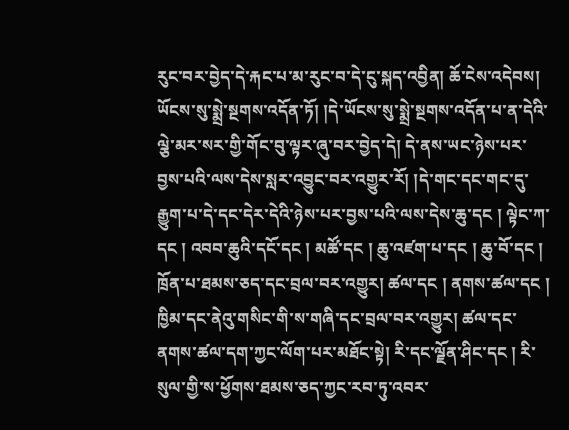རུང་བར་བྱེད་དེ་རྐང་པ་མ་རུང་བ་དེ་ངུ་སྐད་འབྱིན། ཆོ་ངེས་འདེབས། ཡོངས་སུ་སྨྲེ་སྔགས་འདོན་ཏོ། །དེ་ཡོངས་སུ་སྨྲེ་སྔགས་འདོན་པ་ན་དེའི་ལྕེ་མར་སར་གྱི་གོང་བུ་ལྟར་ཞུ་བར་བྱེད་དེ། དེ་ནས་ཡང་ཉེས་པར་བྱས་པའི་ལས་དེས་སླར་འབྱུང་བར་འགྱུར་རོ། །དེ་གང་དང་གང་དུ་རྒྱུག་པ་དེ་དང་དེར་དེའི་ཉེས་པར་བྱས་པའི་ལས་དེས་ཆུ་དང ། ལྟེང་ཀ་དང ། འབབ་ཆུའི་དངོ་དང ། མཚོ་དང ། ཆུ་འཛག་པ་དང ། ཆུ་བོ་དང ། ཁྲོན་པ་ཐམས་ཅད་དང་བྲལ་བར་འགྱུར། ཚལ་དང ། ནགས་ཚལ་དང ། ཁྱིམ་དང་ནེའུ་གསིང་གི་ས་གཞི་དང་བྲལ་བར་འགྱུར། ཚལ་དང་ནགས་ཚལ་དག་ཀྱང་ལོག་པར་མཐོང་སྟེ། རི་དང་ལྗོན་ཤིང་དང ། རི་སུལ་གྱི་ས་ཕྱོགས་ཐམས་ཅད་ཀྱང་རབ་ཏུ་འབར་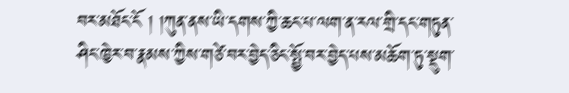བར་མཐོང་ངོ ། །ཀུན་ནས་ཡི་དགས་ཀྱི་ཆང་པ་ལག་ན་རལ་གྲི་དང་གཏུན་ཤིང་ཁྱེར་བ་རྣམས་ཀྱིས་གཙེ་བར་བྱེད་ཅིང་སྤྱོ་བར་བྱེད་པས་མཆོག་ཏུ་སྡུག་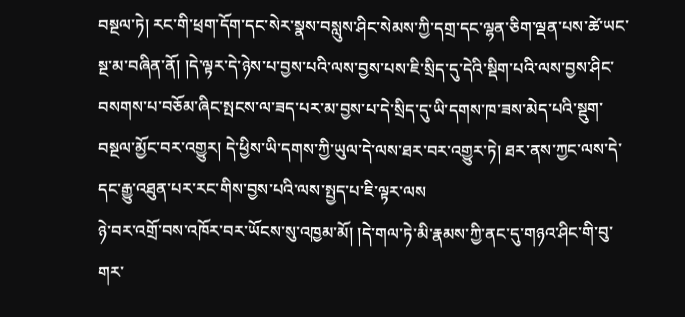བསྔལ་ཏེ། རང་གི་ཕྲག་དོག་དང་སེར་སྣས་བསླུས་ཤིང་སེམས་ཀྱི་དགྲ་དང་ལྷན་ཅིག་ལྡན་པས་ཚེ་ཡང་སྔ་མ་བཞིན་ནོ། །དེ་ལྟར་དེ་ཉེས་པ་བྱས་པའི་ལས་བྱས་པས་ཇི་སྲིད་དུ་དེའི་སྡིག་པའི་ལས་བྱས་ཤིང་བསགས་པ་བཅོམ་ཞིང་སྤངས་ལ་ཟད་པར་མ་བྱས་པ་དེ་སྲིད་དུ་ཡི་དགས་ཁ་ཟས་མེད་པའི་སྡུག་བསྔལ་མྱོང་བར་འགྱུར། དེ་ཕྱིས་ཡི་དགས་ཀྱི་ཡུལ་དེ་ལས་ཐར་བར་འགྱུར་ཏེ། ཐར་ནས་ཀྱང་ལས་དེ་དང་རྒྱུ་འཐུན་པར་རང་གིས་བྱས་པའི་ལས་སྤྱད་པ་ཇི་ལྟར་ལས
ཉེ་བར་འགྲོ་བས་འཁོར་བར་ཡོངས་སུ་འཁྱམ་མོ། །དེ་གལ་ཏེ་མི་རྣམས་ཀྱི་ནང་དུ་གཉའ་ཤིང་གི་བུ་གར་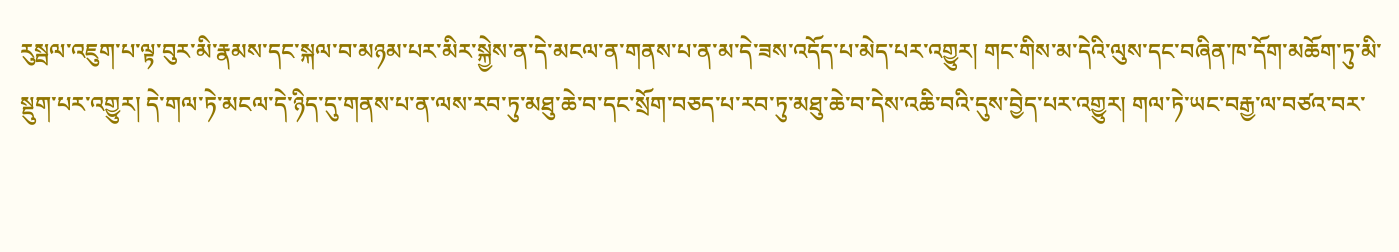རུསྦལ་འཇུག་པ་ལྟ་བུར་མི་རྣམས་དང་སྐལ་བ་མཉམ་པར་མིར་སྐྱེས་ན་དེ་མངལ་ན་གནས་པ་ན་མ་དེ་ཟས་འདོད་པ་མེད་པར་འགྱུར། གང་གིས་མ་དེའི་ལུས་དང་བཞིན་ཁ་དོག་མཆོག་ཏུ་མི་སྡུག་པར་འགྱུར། དེ་གལ་ཏེ་མངལ་དེ་ཉིད་དུ་གནས་པ་ན་ལས་རབ་ཏུ་མཐུ་ཆེ་བ་དང་སྲོག་བཅད་པ་རབ་ཏུ་མཐུ་ཆེ་བ་དེས་འཆི་བའི་དུས་བྱེད་པར་འགྱུར། གལ་ཏེ་ཡང་བརྒྱ་ལ་བཙའ་བར་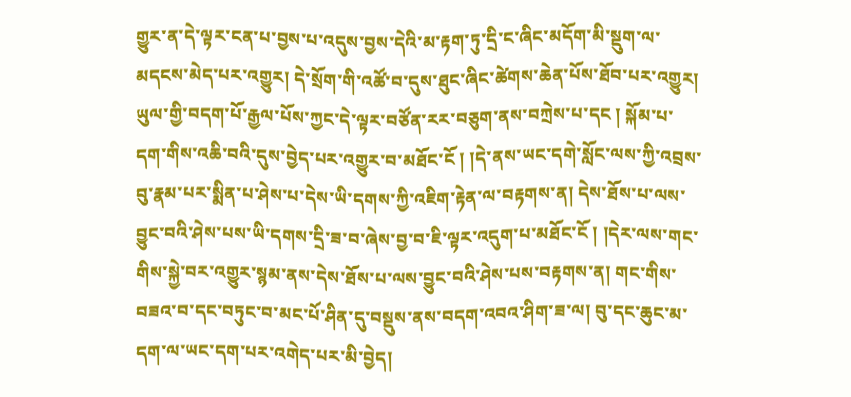གྱུར་ན་དེ་ལྟར་ངན་པ་བྱས་པ་འདུས་བྱས་དེའི་མ་རྟག་ཏུ་དྲི་ང་ཞིང་མདོག་མི་སྡུག་ལ་མདངས་མེད་པར་འགྱུར། དེ་སྲོག་གི་འཚོ་བ་དུས་ཐུང་ཞིང་ཚེགས་ཆེན་པོས་ཐོབ་པར་འགྱུར། ཡུལ་གྱི་བདག་པོ་རྒྱལ་པོས་ཀྱང་དེ་ལྟར་བཙོན་རར་བཅུག་ནས་བཀྲེས་པ་དང ། སྐོམ་པ་དག་གིས་འཆི་བའི་དུས་བྱེད་པར་འགྱུར་བ་མཐོང་ངོ ། །དེ་ནས་ཡང་དགེ་སློང་ལས་ཀྱི་འབྲས་བུ་རྣམ་པར་སྨིན་པ་ཤེས་པ་དེས་ཡི་དགས་ཀྱི་འཇིག་རྟེན་ལ་བརྟགས་ན། དེས་ཐོས་པ་ལས་བྱུང་བའི་ཤེས་པས་ཡི་དགས་དྲི་ཟ་བ་ཞེས་བྱ་བ་ཇི་ལྟར་འདུག་པ་མཐོང་ངོ ། །དེར་ལས་གང་གིས་སྐྱེ་བར་འགྱུར་སྙམ་ནས་དེས་ཐོས་པ་ལས་བྱུང་བའི་ཤེས་པས་བརྟགས་ན། གང་གིས་བཟའ་བ་དང་བཏུང་བ་མང་པོ་ཤིན་དུ་བསྡུས་ནས་བདག་འབའ་ཤིག་ཟ་ལ། བུ་དང་ཆུང་མ་དག་ལ་ཡང་དག་པར་འགེད་པར་མི་བྱེད།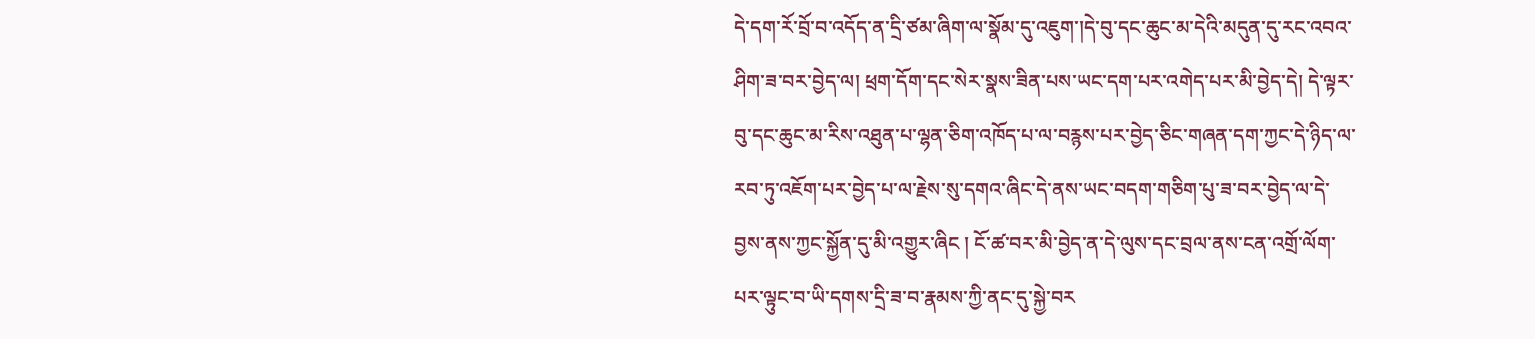དེ་དག་རོ་བྲོ་བ་འདོད་ན་དྲི་ཙམ་ཞིག་ལ་སྣོམ་དུ་འཇུག་།དེ་བུ་དང་ཆུང་མ་དེའི་མདུན་དུ་རང་འབའ་ཤིག་ཟ་བར་བྱེད་ལ། ཕྲག་དོག་དང་སེར་སྣས་ཟིན་པས་ཡང་དག་པར་འགེད་པར་མི་བྱེད་དེ། དེ་ལྟར་བུ་དང་ཆུང་མ་རིས་འཐུན་པ་ལྷན་ཅིག་འཁོད་པ་ལ་བརྙས་པར་བྱེད་ཅིང་གཞན་དག་ཀྱང་དེ་ཉིད་ལ་རབ་ཏུ་འཇོག་པར་བྱེད་པ་ལ་རྗེས་སུ་དགའ་ཞིང་དེ་ནས་ཡང་བདག་གཅིག་པུ་ཟ་བར་བྱེད་ལ་དེ་བྱས་ནས་ཀྱང་སྐྱོན་དུ་མི་འགྱུར་ཞིང ། ངོ་ཚ་བར་མི་བྱེད་ན་དེ་ལུས་དང་བྲལ་ནས་ངན་འགྲོ་ལོག་པར་ལྟུང་བ་ཡི་དགས་དྲི་ཟ་བ་རྣམས་ཀྱི་ནང་དུ་སྐྱེ་བར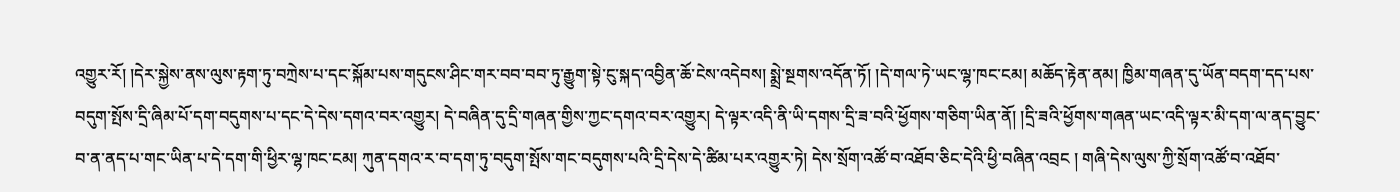འགྱུར་རོ། །དེར་སྐྱེས་ནས་ལུས་རྟག་ཏུ་བཀྲེས་པ་དང་སྐོམ་པས་གདུངས་ཤིང་གར་བབ་བབ་ཏུ་རྒྱུག་སྟེ་ངུ་སྐད་འབྱིན་ཆོ་ངེས་འདེབས། སྨྲེ་སྔགས་འདོན་ཏོ། །དེ་གལ་ཏེ་ཡང་ལྷ་ཁང་ངམ། མཆོད་རྟེན་ནམ། ཁྱིམ་གཞན་དུ་ཡོན་བདག་དད་པས་བདུག་སྤོས་དྲི་ཞིམ་པོ་དག་བདུགས་པ་དང་དེ་དེས་དགའ་བར་འགྱུར། དེ་བཞིན་དུ་དྲི་གཞན་གྱིས་ཀྱང་དགའ་བར་འགྱུར། དེ་ལྟར་འདི་ནི་ཡི་དགས་དྲི་ཟ་བའི་ཕྱོགས་གཅིག་ཡིན་ནོ། །དྲི་ཟའི་ཕྱོགས་གཞན་ཡང་འདི་ལྟར་མི་དག་ལ་ནད་བྱུང་བ་ན་ནད་པ་གང་ཡིན་པ་དེ་དག་གི་ཕྱིར་ལྷ་ཁང་ངམ། ཀུན་དགའ་ར་བ་དག་ཏུ་བདུག་སྤོས་གང་བདུགས་པའི་དྲི་དེས་དེ་ཚིམ་པར་འགྱུར་ཏེ། དེས་སྲོག་འཚོ་བ་འཐོབ་ཅིང་དེའི་ཕྱི་བཞིན་འབྲང ། གཞི་དེས་ལུས་ཀྱི་སྲོག་འཚོ་བ་འཐོབ་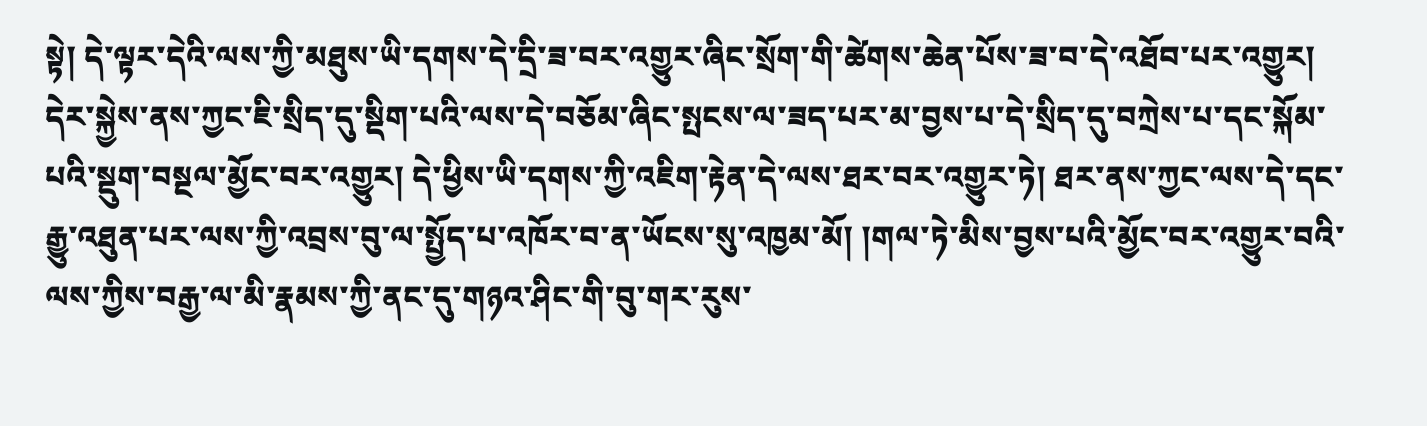སྟེ། དེ་ལྟར་དེའི་ལས་ཀྱི་མཐུས་ཡི་དགས་དེ་དྲི་ཟ་བར་འགྱུར་ཞིང་སྲོག་གི་ཚེགས་ཆེན་པོས་ཟ་བ་དེ་འཐོབ་པར་འགྱུར། དེར་སྐྱེས་ནས་ཀྱང་ཇི་སྲིད་དུ་སྡིག་པའི་ལས་དེ་བཅོམ་ཞིང་སྤངས་ལ་ཟད་པར་མ་བྱས་པ་དེ་སྲིད་དུ་བཀྲེས་པ་དང་སྐོམ་པའི་སྡུག་བསྔལ་མྱོང་བར་འགྱུར། དེ་ཕྱིས་ཡི་དགས་ཀྱི་འཇིག་རྟེན་དེ་ལས་ཐར་བར་འགྱུར་ཏེ། ཐར་ནས་ཀྱང་ལས་དེ་དང་རྒྱུ་འཐུན་པར་ལས་ཀྱི་འབྲས་བུ་ལ་སྤྱོད་པ་འཁོར་བ་ན་ཡོངས་སུ་འཁྱམ་མོ། །གལ་ཏེ་མིས་བྱས་པའི་མྱོང་བར་འགྱུར་བའི་ལས་ཀྱིས་བརྒྱ་ལ་མི་རྣམས་ཀྱི་ནང་དུ་གཉའ་ཤིང་གི་བུ་གར་རུས་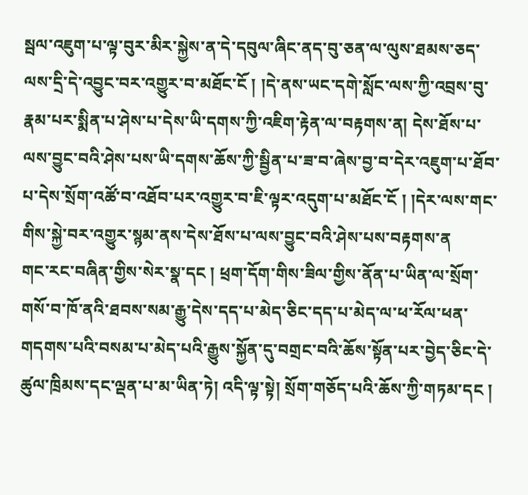སྦལ་འཇུག་པ་ལྟ་བུར་མིར་སྐྱེས་ན་དེ་དབུལ་ཞིང་ནད་བུ་ཅན་ལ་ལུས་ཐམས་ཅད་ལས་དྲི་དེ་འབྱུང་བར་འགྱུར་བ་མཐོང་ངོ ། །དེ་ནས་ཡང་དགེ་སློང་ལས་ཀྱི་འབྲས་བུ་རྣམ་པར་སྨིན་པ་ཤེས་པ་དེས་ཡི་དགས་ཀྱི་འཇིག་རྟེན་ལ་བརྟགས་ན། དེས་ཐོས་པ་ལས་བྱུང་བའི་ཤེས་པས་ཡི་དགས་ཆོས་ཀྱི་སྦྱིན་པ་ཟ་བ་ཞེས་བྱ་བ་དེར་འཇུག་པ་ཐོབ་པ་དེས་སྲོག་འཚོ་བ་འཐོབ་པར་འགྱུར་བ་ཇི་ལྟར་འདུག་པ་མཐོང་ངོ ། །དེར་ལས་གང་གིས་སྐྱེ་བར་འགྱུར་སྙམ་ནས་དེས་ཐོས་པ་ལས་བྱུང་བའི་ཤེས་པས་བརྟགས་ན
གང་རང་བཞིན་གྱིས་སེར་སྣ་དང ། ཕྲག་དོག་གིས་ཟིལ་གྱིས་ནོན་པ་ཡིན་ལ་སྲོག་གསོ་བ་ཁོ་ནའི་ཐབས་སམ་རྒྱུ་དེས་དད་པ་མེད་ཅིང་དད་པ་མེད་ལ་ཕ་རོལ་ཕན་གདགས་པའི་བསམ་པ་མེད་པའི་རྒྱུས་སྐྱོན་དུ་བགྲང་བའི་ཆོས་སྟོན་པར་བྱེད་ཅིང་དེ་ཚུལ་ཁྲིམས་དང་ལྡན་པ་མ་ཡིན་ཏེ། འདི་ལྟ་སྟེ། སྲོག་གཅོད་པའི་ཆོས་ཀྱི་གཏམ་དང །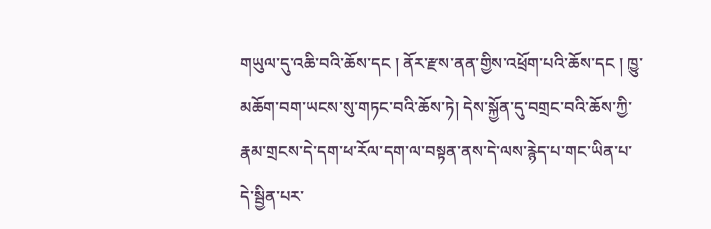གཡུལ་དུ་འཆི་བའི་ཆོས་དང ། ནོར་རྫས་ནན་གྱིས་འཕྲོག་པའི་ཆོས་དང ། ཁྱུ་མཆོག་བག་ཡངས་སུ་གཏང་བའི་ཆོས་ཏེ། དེས་སྐྱོན་དུ་བགྲང་བའི་ཆོས་ཀྱི་རྣམ་གྲངས་དེ་དག་ཕ་རོལ་དག་ལ་བསྟན་ནས་དེ་ལས་རྙེད་པ་གང་ཡིན་པ་དེ་སྦྱིན་པར་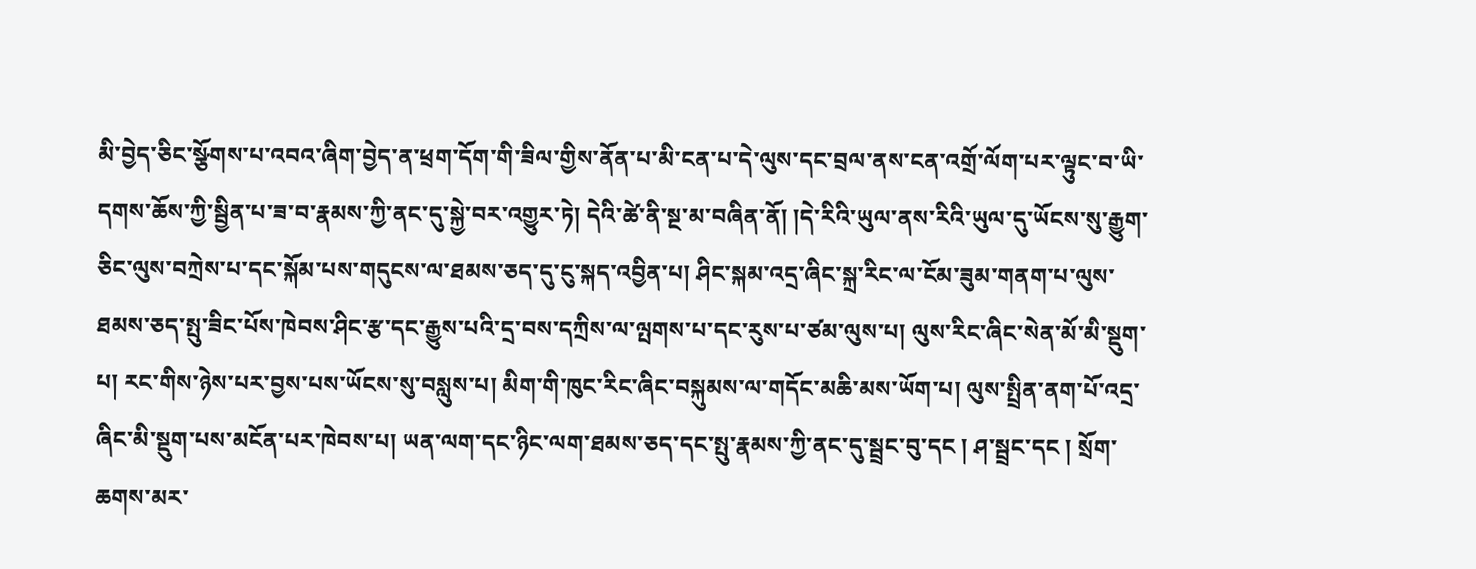མི་བྱེད་ཅིང་སྩོགས་པ་འབའ་ཞིག་བྱེད་ན་ཕྲག་དོག་གི་ཟིལ་གྱིས་ནོན་པ་མི་ངན་པ་དེ་ལུས་དང་བྲལ་ནས་ངན་འགྲོ་ལོག་པར་ལྟུང་བ་ཡི་དགས་ཆོས་ཀྱི་སྦྱིན་པ་ཟ་བ་རྣམས་ཀྱི་ནང་དུ་སྐྱེ་བར་འགྱུར་ཏེ། དེའི་ཚེ་ནི་སྔ་མ་བཞིན་ནོ། །དེ་རིའི་ཡུལ་ནས་རིའི་ཡུལ་དུ་ཡོངས་སུ་རྒྱུག་ཅིང་ལུས་བཀྲེས་པ་དང་སྐོམ་པས་གདུངས་ལ་ཐམས་ཅད་དུ་ངུ་སྐད་འབྱིན་པ། ཤིང་སྐམ་འདྲ་ཞིང་སྐྲ་རིང་ལ་ངོམ་ཟུམ་གནག་པ་ལུས་ཐམས་ཅད་སྤུ་ཟིང་པོས་ཁེབས་ཤིང་རྩ་དང་རྒྱུས་པའི་དྲ་བས་དཀྲིས་ལ་ལྤགས་པ་དང་རུས་པ་ཙམ་ལུས་པ། ལུས་རིང་ཞིང་སེན་མོ་མི་སྡུག་པ། རང་གིས་ཉེས་པར་བྱས་པས་ཡོངས་སུ་བསླུས་པ། མིག་གི་ཁུང་རིང་ཞིང་བསྐུམས་ལ་གདོང་མཆི་མས་ཡོག་པ། ལུས་སྤྲིན་ནག་པོ་འདྲ་ཞིང་མི་སྡུག་པས་མངོན་པར་ཁེབས་པ། ཡན་ལག་དང་ཉིང་ལག་ཐམས་ཅད་དང་སྤུ་རྣམས་ཀྱི་ནང་དུ་སྦྲང་བུ་དང ། ཤ་སྦྲང་དང ། སྲོག་ཆགས་མར་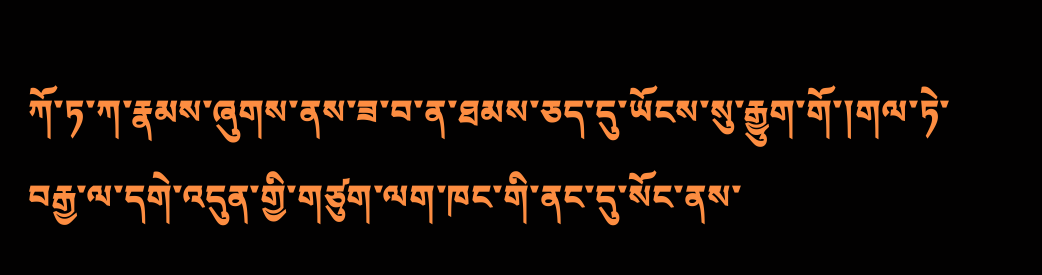ཀོ་ཏ་ཀ་རྣམས་ཞུགས་ནས་ཟ་བ་ན་ཐམས་ཅད་དུ་ཡོངས་སུ་རྒྱུག་གོ་།གལ་ཏེ་བརྒྱ་ལ་དགེ་འདུན་གྱི་གཙུག་ལག་ཁང་གི་ནང་དུ་སོང་ནས་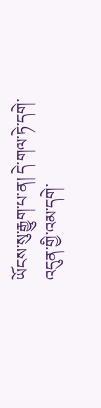ཡོངས་སུ་རྒྱུག་པ་ན། དེ་གལ་ཏེ་དགེ་འདུན་གྱི་འམ་དགེ་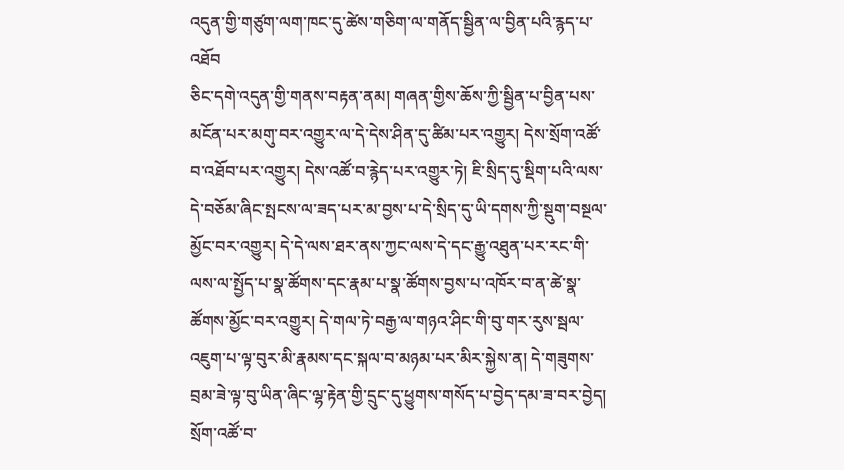འདུན་གྱི་གཙུག་ལག་ཁང་དུ་ཚེས་གཅིག་ལ་གནོད་སྦྱིན་ལ་བྱིན་པའི་རྙད་པ་འཐོབ
ཅིང་དགེ་འདུན་གྱི་གནས་བརྟན་ནམ། གཞན་གྱིས་ཆོས་ཀྱི་སྦྱིན་པ་བྱིན་པས་མངོན་པར་མགུ་བར་འགྱུར་ལ་དེ་དེས་ཤིན་དུ་ཚིམ་པར་འགྱུར། དེས་སྲོག་འཚོ་བ་འཐོབ་པར་འགྱུར། དེས་འཚོ་བ་རྙེད་པར་འགྱུར་ཏེ། ཇི་སྲིད་དུ་སྡིག་པའི་ལས་དེ་བཅོམ་ཞིང་སྤངས་ལ་ཟད་པར་མ་བྱས་པ་དེ་སྲིད་དུ་ཡི་དགས་ཀྱི་སྡུག་བསྔལ་མྱོང་བར་འགྱུར། དེ་དེ་ལས་ཐར་ནས་ཀྱང་ལས་དེ་དང་རྒྱུ་འཐུན་པར་རང་གི་ལས་ལ་སྤྱོད་པ་སྣ་ཚོགས་དང་རྣམ་པ་སྣ་ཚོགས་བྱས་པ་འཁོར་བ་ན་ཚེ་སྣ་ཚོགས་མྱོང་བར་འགྱུར། དེ་གལ་ཏེ་བརྒྱ་ལ་གཉའ་ཤིང་གི་བུ་གར་རུས་སྦལ་འཇུག་པ་ལྟ་བུར་མི་རྣམས་དང་སྐལ་བ་མཉམ་པར་མིར་སྐྱེས་ན། དེ་གཟུགས་བྲམ་ཟེ་ལྟ་བུ་ཡིན་ཞིང་ལྷ་རྟེན་གྱི་དྲུང་དུ་ཕྱུགས་གསོད་པ་བྱེད་དམ་ཟ་བར་བྱེད། སྲོག་འཚོ་བ་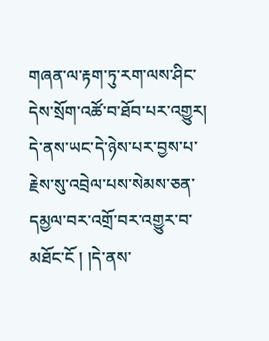གཞན་ལ་རྟག་ཏུ་རག་ལས་ཤིང་དེས་སྲོག་འཚོ་བ་ཐོབ་པར་འགྱུར། དེ་ནས་ཡང་དེ་ཉེས་པར་བྱས་པ་རྗེས་སུ་འབྲེལ་པས་སེམས་ཅན་དམྱལ་བར་འགྲོ་བར་འགྱུར་བ་མཐོང་ངོ ། །དེ་ནས་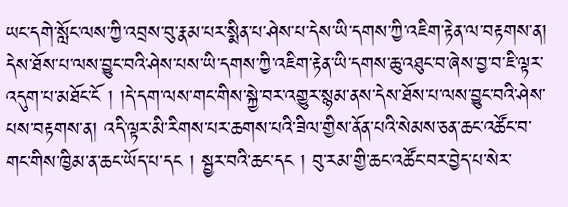ཡང་དགེ་སློང་ལས་ཀྱི་འབྲས་བུ་རྣམ་པར་སྨིན་པ་ཤེས་པ་དེས་ཡི་དགས་ཀྱི་འཇིག་རྟེན་ལ་བརྟགས་ན། དེས་ཐོས་པ་ལས་བྱུང་བའི་ཤེས་པས་ཡི་དགས་ཀྱི་འཇིག་རྟེན་ཡི་དགས་ཆུ་འཐུང་བ་ཞེས་བྱ་བ་ཇི་ལྟར་འདུག་པ་མཐོང་ངོ ། །དེ་དག་ལས་གང་གིས་སྐྱེ་བར་འགྱུར་སྙམ་ནས་དེས་ཐོས་པ་ལས་བྱུང་བའི་ཤེས་པས་བརྟགས་ན། འདི་ལྟར་མི་རིགས་པར་ཆགས་པའི་ཟིལ་གྱིས་ནོན་པའི་སེམས་ཅན་ཆང་འཚོང་བ་གང་གིས་ཁྱིམ་ན་ཆང་ཡོད་པ་དང ། སྦྱར་བའི་ཆང་དང ། བུ་རམ་གྱི་ཆང་འཚོང་བར་བྱེད་པ་སེར་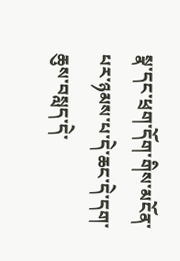སྣ་དང་ཕྲག་དོག་གིས་མངོན་པར་ཉམས་པ་དེ་ཆང་དེ་དག་ཆུས་བསླད་དེ་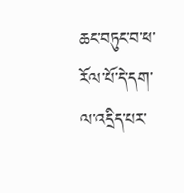ཆང་བཏུང་བ་ཕ་རོལ་པོ་དེ་དག་ལ་འདྲིད་པར་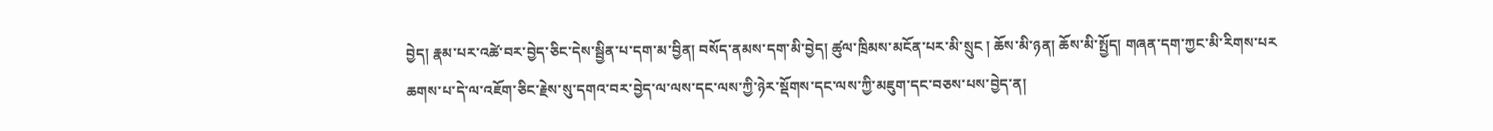བྱེད། རྣམ་པར་འཚེ་བར་བྱེད་ཅིང་དེས་སྦྱིན་པ་དག་མ་བྱིན། བསོད་ནམས་དག་མི་བྱེད། ཚུལ་ཁྲིམས་མངོན་པར་མི་སྲུང ། ཆོས་མི་ཉན། ཆོས་མི་སྤྱོད། གཞན་དག་ཀྱང་མི་རིགས་པར
ཆགས་པ་དེ་ལ་འཇོག་ཅིང་རྗེས་སུ་དགའ་བར་བྱེད་ལ་ལས་དང་ལས་ཀྱི་ཉེར་སྡོགས་དང་ལས་ཀྱི་མཇུག་དང་བཅས་པས་བྱེད་ན།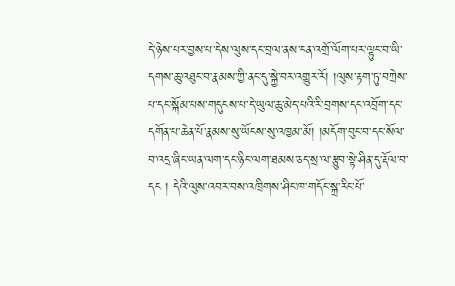དེ་ཉེས་པར་བྱས་པ་དེས་ལུས་དང་བྲལ་ནས་ངན་འགྲོ་ལོག་པར་ལྟུང་བ་ཡི་དགས་ཆུ་འཐུང་བ་རྣམས་ཀྱི་ནང་དུ་སྐྱེ་བར་འགྱུར་རོ། །ལུས་རྟག་ཏུ་བཀྲེས་པ་དང་སྐོམ་པས་གདུངས་པ་དེ་ཡུལ་ཆུ་མེད་པའི་རི་བྲགས་དང་འབྲོག་དང་དགོན་པ་ཆེན་པོ་རྣམས་སུ་ཡོངས་སུ་འཁྱམ་མོ། །མདོག་བུང་བ་དང་སོལ་བ་འདྲ་ཞིང་ཡན་ལག་དང་ཉིང་ལག་ཐམས་ཅད་སྲ་ལ་རྩུབ་སྟེ་ཤིན་དུ་རྡོལ་བ་དང ། དེའི་ལུས་འབར་བས་འཁྲིགས་ཤིང་ཁ་གདོང་སྐྲ་རིང་པོ་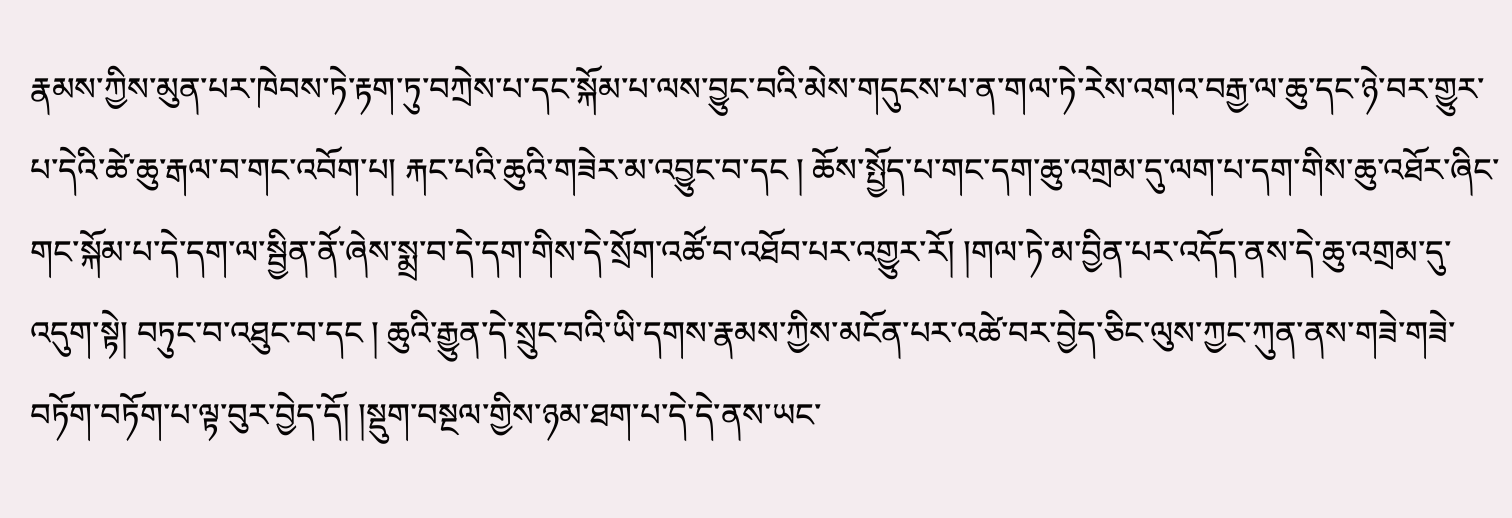རྣམས་ཀྱིས་མུན་པར་ཁེབས་ཏེ་རྟག་ཏུ་བཀྲེས་པ་དང་སྐོམ་པ་ལས་བྱུང་བའི་མེས་གདུངས་པ་ན་གལ་ཏེ་རེས་འགའ་བརྒྱ་ལ་ཆུ་དང་ཉེ་བར་གྱུར་པ་དེའི་ཚེ་ཆུ་རྒལ་བ་གང་འབོག་པ། རྐང་པའི་ཆུའི་གཟེར་མ་འབྱུང་བ་དང ། ཆོས་སྤྱོད་པ་གང་དག་ཆུ་འགྲམ་དུ་ལག་པ་དག་གིས་ཆུ་འཐོར་ཞིང་གང་སྐོམ་པ་དེ་དག་ལ་སྦྱིན་ནོ་ཞེས་སྨྲ་བ་དེ་དག་གིས་དེ་སྲོག་འཚོ་བ་འཐོབ་པར་འགྱུར་རོ། །གལ་ཏེ་མ་བྱིན་པར་འདོད་ནས་དེ་ཆུ་འགྲམ་དུ་འདུག་སྟེ། བཏུང་བ་འཐུང་བ་དང ། ཆུའི་རྒྱུན་དེ་སྲུང་བའི་ཡི་དགས་རྣམས་ཀྱིས་མངོན་པར་འཚེ་བར་བྱེད་ཅིང་ལུས་ཀྱང་ཀུན་ནས་གཟེ་གཟེ་བཏོག་བཏོག་པ་ལྟ་བུར་བྱེད་དོ། །སྡུག་བསྔལ་གྱིས་ཉམ་ཐག་པ་དེ་དེ་ནས་ཡང་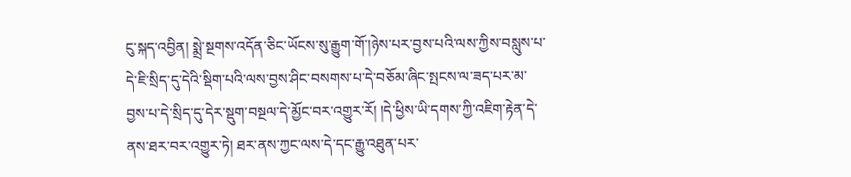ངུ་སྐད་འབྱིན། སྨྲེ་སྔགས་འདོན་ཅིང་ཡོངས་སུ་རྒྱུག་གོ་།ཉེས་པར་བྱས་པའི་ལས་ཀྱིས་བསླུས་པ་དེ་ཇི་སྲིད་དུ་དེའི་སྡིག་པའི་ལས་བྱས་ཤིང་བསགས་པ་དེ་བཅོམ་ཞིང་སྤངས་ལ་ཟད་པར་མ་བྱས་པ་དེ་སྲིད་དུ་དེར་སྡུག་བསྔལ་དེ་མྱོང་བར་འགྱུར་རོ། །དེ་ཕྱིས་ཡི་དགས་ཀྱི་འཇིག་རྟེན་དེ་ནས་ཐར་བར་འགྱུར་ཏེ། ཐར་ནས་ཀྱང་ལས་དེ་དང་རྒྱུ་འཐུན་པར་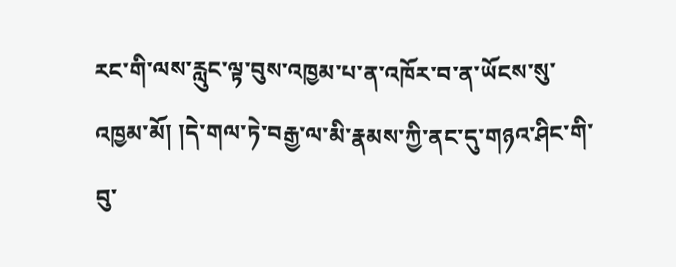རང་གི་ལས་རླུང་ལྟ་བུས་འཁྱམ་པ་ན་འཁོར་བ་ན་ཡོངས་སུ་འཁྱམ་མོ། །དེ་གལ་ཏེ་བརྒྱ་ལ་མི་རྣམས་ཀྱི་ནང་དུ་གཉའ་ཤིང་གི་བུ་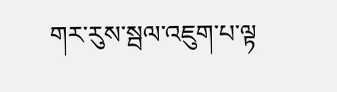གར་རུས་སྦལ་འཇུག་པ་ལྟ